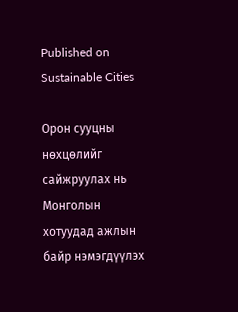Published on Sustainable Cities

Орон сууцны нөхцөлийг сайжруулах нь Монголын хотуудад ажлын байр нэмэгдүүлэх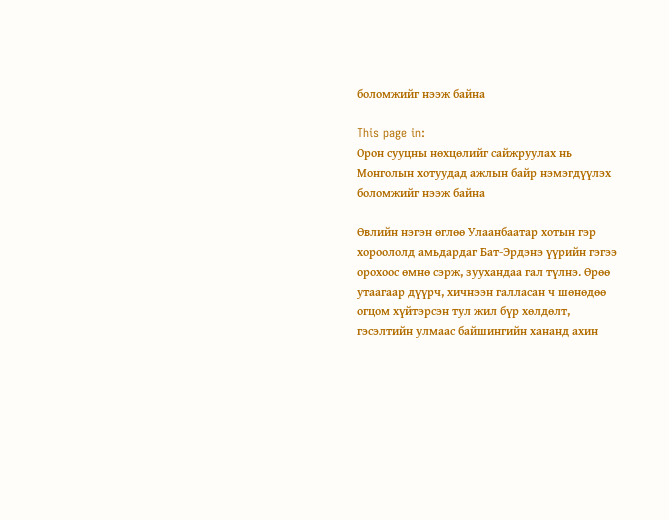боломжийг нээж байна

This page in:
Орон сууцны нөхцөлийг сайжруулах нь Монголын хотуудад ажлын байр нэмэгдүүлэх боломжийг нээж байна

Өвлийн нэгэн өглөө Улаанбаатар хотын гэр хороололд амьдардаг Бат-Эрдэнэ үүрийн гэгээ орохоос өмнө сэрж, зуухандаа гал түлнэ. Өрөө утаагаар дүүрч, хичнээн галласан ч шөнөдөө огцом хүйтэрсэн тул жил бүр хөлдөлт, гэсэлтийн улмаас байшингийн хананд ахин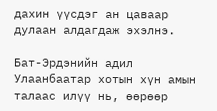дахин үүсдэг ан цаваар дулаан алдагдаж эхэлнэ.

Бат-Эрдэнийн адил Улаанбаатар хотын хүн амын талаас илүү нь, өөрөөр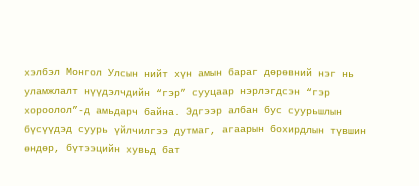хэлбэл Монгол Улсын нийт хүн амын бараг дөрөвний нэг нь уламжлалт нүүдэлчдийн “гэр” сууцаар нэрлэгдсэн “гэр хороолол”-д амьдарч байна. Эдгээр албан бус суурьшлын бүсүүдэд суурь үйлчилгээ дутмаг, агаарын бохирдлын түвшин өндөр, бүтээцийн хувьд бат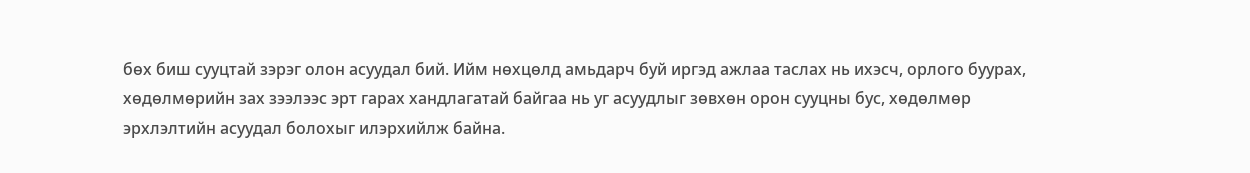бөх биш сууцтай зэрэг олон асуудал бий. Ийм нөхцөлд амьдарч буй иргэд ажлаа таслах нь ихэсч, орлого буурах, хөдөлмөрийн зах зээлээс эрт гарах хандлагатай байгаа нь уг асуудлыг зөвхөн орон сууцны бус, хөдөлмөр эрхлэлтийн асуудал болохыг илэрхийлж байна.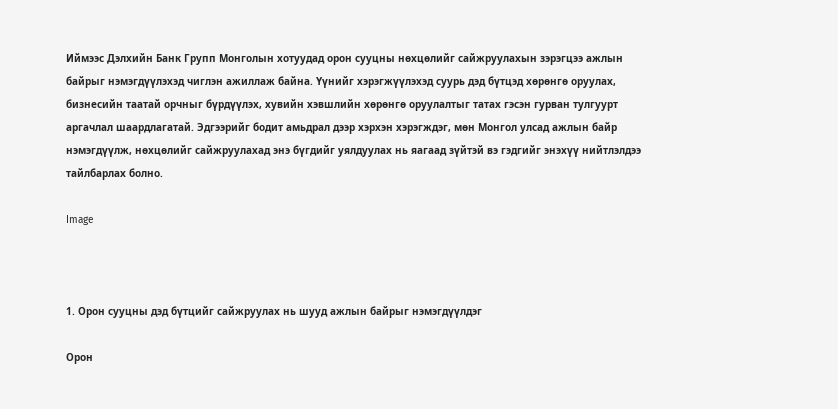Иймээс Дэлхийн Банк Групп Монголын хотуудад орон сууцны нөхцөлийг сайжруулахын зэрэгцээ ажлын байрыг нэмэгдүүлэхэд чиглэн ажиллаж байна. Үүнийг хэрэгжүүлэхэд суурь дэд бүтцэд хөрөнгө оруулах, бизнесийн таатай орчныг бүрдүүлэх, хувийн хэвшлийн хөрөнгө оруулалтыг татах гэсэн гурван тулгуурт аргачлал шаардлагатай. Эдгээрийг бодит амьдрал дээр хэрхэн хэрэгждэг, мөн Монгол улсад ажлын байр нэмэгдүүлж, нөхцөлийг сайжруулахад энэ бүгдийг уялдуулах нь яагаад зүйтэй вэ гэдгийг энэхүү нийтлэлдээ тайлбарлах болно.

Image



1. Орон сууцны дэд бүтцийг сайжруулах нь шууд ажлын байрыг нэмэгдүүлдэг

Орон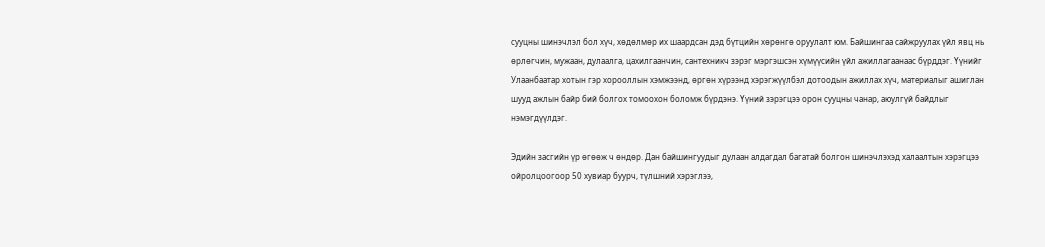сууцны шинэчлэл бол хүч, хөдөлмөр их шаардсан дэд бүтцийн хөрөнгө оруулалт юм. Байшингаа сайжруулах үйл явц нь өрлөгчин, мужаан, дулаалга, цахилгаанчин, сантехникч зэрэг мэргэшсэн хүмүүсийн үйл ажиллагаанаас бүрддэг. Үүнийг Улаанбаатар хотын гэр хорооллын хэмжээнд, өргөн хүрээнд хэрэгжүүлбэл дотоодын ажиллах хүч, материалыг ашиглан шууд ажлын байр бий болгох томоохон боломж бүрдэнэ. Үүний зэрэгцээ орон сууцны чанар, аюулгүй байдлыг нэмэгдүүлдэг.

Эдийн засгийн үр өгөөж ч өндөр. Дан байшингуудыг дулаан алдагдал багатай болгон шинэчлэхэд халаалтын хэрэгцээ ойролцоогоор 50 хувиар буурч, түлшний хэрэглээ,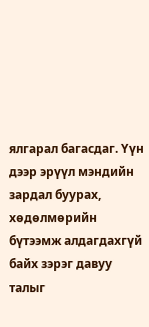ялгарал багасдаг. Үүн дээр эрүүл мэндийн зардал буурах, хөдөлмөрийн бүтээмж алдагдахгүй байх зэрэг давуу талыг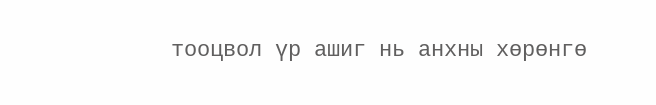тооцвол үр ашиг нь анхны хөрөнгө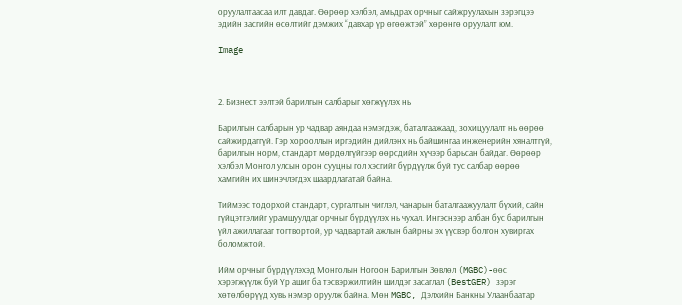оруулалтаасаа илт давдаг. Өөрөөр хэлбэл, амьдрах орчныг сайжруулахын зэрэгцээ эдийн засгийн өсөлтийг дэмжих “давхар үр өгөөжтэй” хөрөнгө оруулалт юм.

Image



2. Бизнест ээлтэй барилгын салбарыг хөгжүүлэх нь

Барилгын салбарын ур чадвар аяндаа нэмэгдэж, баталгаажаад, зохицуулалт нь өөрөө сайжирдаггүй. Гэр хорооллын иргэдийн дийлэнх нь байшингаа инженерийн хяналтгүй, барилгын норм, стандарт мөрдөлгүйгээр өөрсдийн хүчээр барьсан байдаг. Өөрөөр хэлбэл Монгол улсын орон сууцны гол хэсгийг бүрдүүлж буй тус салбар өөрөө хамгийн их шинэчлэгдэх шаардлагатай байна.

Тиймээс тодорхой стандарт, сургалтын чиглэл, чанарын баталгаажуулалт бүхий, сайн гүйцэтгэлийг урамшуулдаг орчныг бүрдүүлэх нь чухал. Ингэснээр албан бус барилгын үйл ажиллагааг тогтвортой, ур чадвартай ажлын байрны эх үүсвэр болгон хувиргах боломжтой.

Ийм орчныг бүрдүүлэхэд Монголын Ногоон Барилгын Зөвлөл (MGBC)-өөс хэрэгжүүлж буй Үр ашиг ба тэсвэржилтийн шилдэг засаглал (BestGER) зэрэг хөтөлбөрүүд хувь нэмэр оруулж байна. Мөн MGBC, Дэлхийн Банкны Улаанбаатар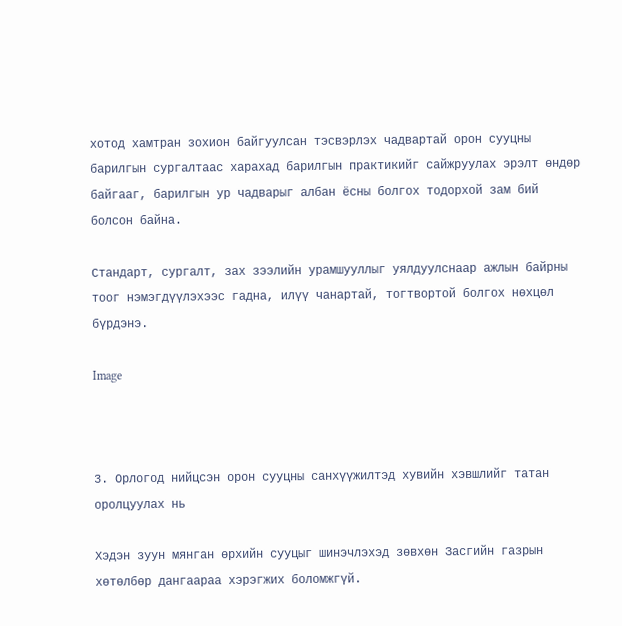хотод хамтран зохион байгуулсан тэсвэрлэх чадвартай орон сууцны барилгын сургалтаас харахад барилгын практикийг сайжруулах эрэлт өндөр байгааг, барилгын ур чадварыг албан ёсны болгох тодорхой зам бий болсон байна.

Стандарт, сургалт, зах зээлийн урамшууллыг уялдуулснаар ажлын байрны тоог нэмэгдүүлэхээс гадна, илүү чанартай, тогтвортой болгох нөхцөл бүрдэнэ.

Image



3. Орлогод нийцсэн орон сууцны санхүүжилтэд хувийн хэвшлийг татан оролцуулах нь

Хэдэн зуун мянган өрхийн сууцыг шинэчлэхэд зөвхөн Засгийн газрын хөтөлбөр дангаараа хэрэгжих боломжгүй.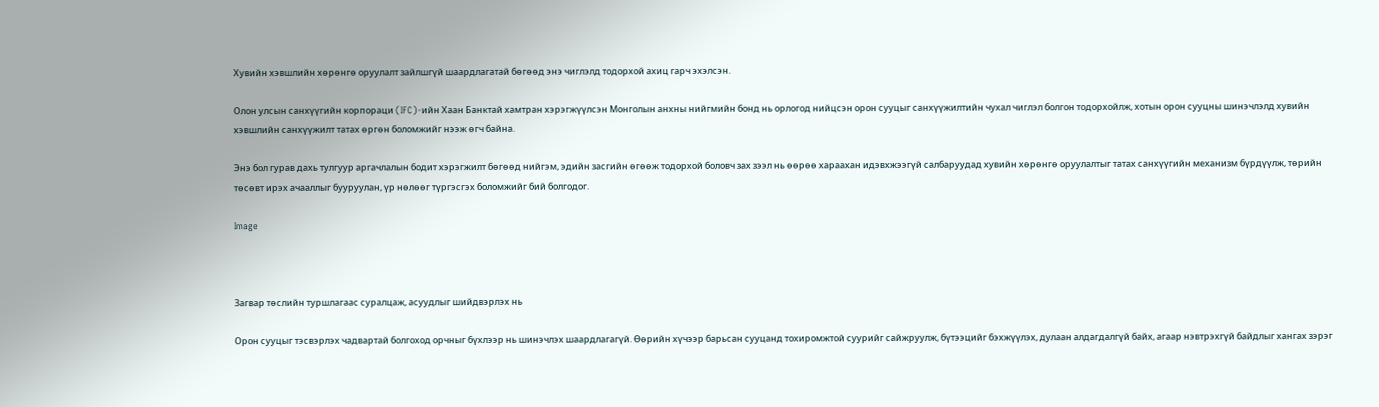Хувийн хэвшлийн хөрөнгө оруулалт зайлшгүй шаардлагатай бөгөөд энэ чиглэлд тодорхой ахиц гарч эхэлсэн.

Олон улсын санхүүгийн корпораци (IFC)-ийн Хаан Банктай хамтран хэрэгжүүлсэн Монголын анхны нийгмийн бонд нь орлогод нийцсэн орон сууцыг санхүүжилтийн чухал чиглэл болгон тодорхойлж, хотын орон сууцны шинэчлэлд хувийн хэвшлийн санхүүжилт татах өргөн боломжийг нээж өгч байна.

Энэ бол гурав дахь тулгуур аргачлалын бодит хэрэгжилт бөгөөд нийгэм, эдийн засгийн өгөөж тодорхой боловч зах зээл нь өөрөө хараахан идэвхжээгүй салбаруудад хувийн хөрөнгө оруулалтыг татах санхүүгийн механизм бүрдүүлж, төрийн төсөвт ирэх ачааллыг бууруулан, үр нөлөөг түргэсгэх боломжийг бий болгодог.

Image



Загвар төслийн туршлагаас суралцаж, асуудлыг шийдвэрлэх нь

Орон сууцыг тэсвэрлэх чадвартай болгоход орчныг бүхлээр нь шинэчлэх шаардлагагүй. Өөрийн хүчээр барьсан сууцанд тохиромжтой суурийг сайжруулж, бүтээцийг бэхжүүлэх, дулаан алдагдалгүй байх, агаар нэвтрэхгүй байдлыг хангах зэрэг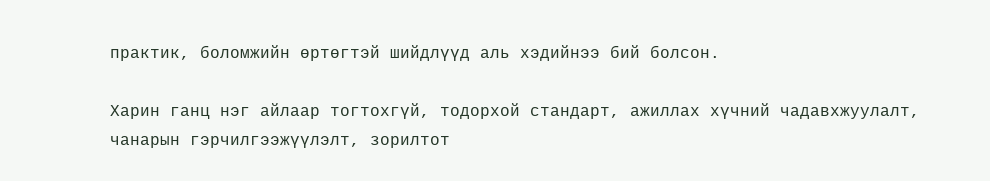практик, боломжийн өртөгтэй шийдлүүд аль хэдийнээ бий болсон.

Харин ганц нэг айлаар тогтохгүй, тодорхой стандарт, ажиллах хүчний чадавхжуулалт, чанарын гэрчилгээжүүлэлт, зорилтот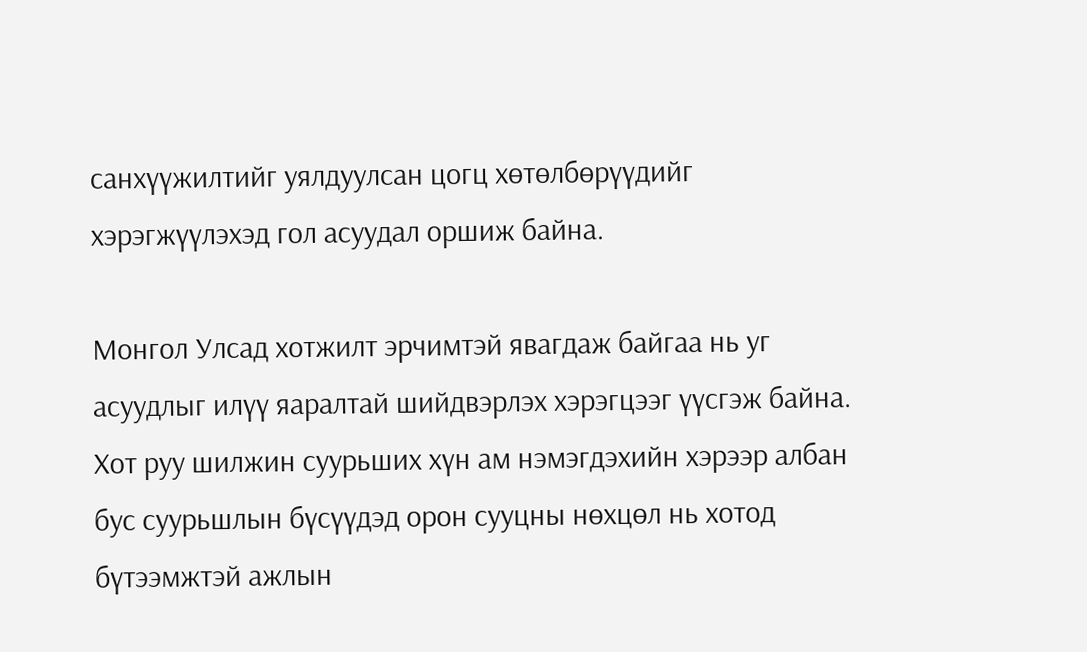санхүүжилтийг уялдуулсан цогц хөтөлбөрүүдийг хэрэгжүүлэхэд гол асуудал оршиж байна.

Монгол Улсад хотжилт эрчимтэй явагдаж байгаа нь уг асуудлыг илүү яаралтай шийдвэрлэх хэрэгцээг үүсгэж байна. Хот руу шилжин суурьших хүн ам нэмэгдэхийн хэрээр албан бус суурьшлын бүсүүдэд орон сууцны нөхцөл нь хотод бүтээмжтэй ажлын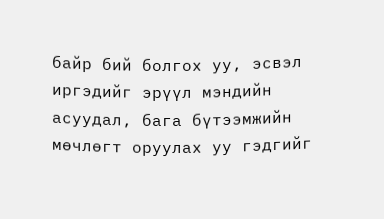байр бий болгох уу, эсвэл иргэдийг эрүүл мэндийн асуудал, бага бүтээмжийн мөчлөгт оруулах уу гэдгийг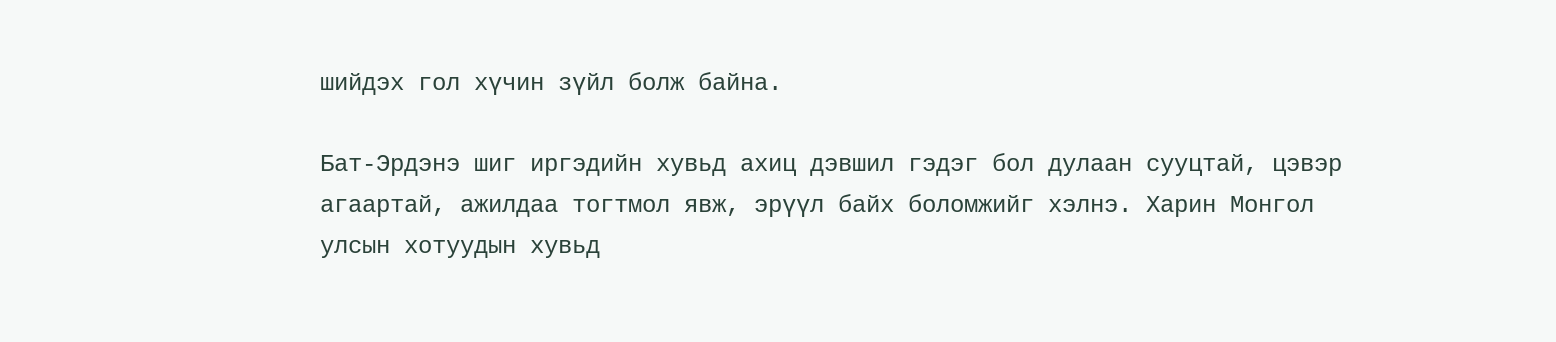шийдэх гол хүчин зүйл болж байна.

Бат-Эрдэнэ шиг иргэдийн хувьд ахиц дэвшил гэдэг бол дулаан сууцтай, цэвэр агаартай, ажилдаа тогтмол явж, эрүүл байх боломжийг хэлнэ. Харин Монгол улсын хотуудын хувьд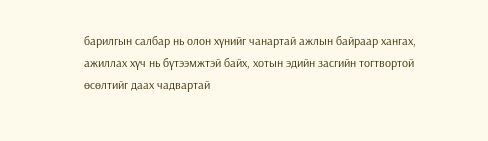барилгын салбар нь олон хүнийг чанартай ажлын байраар хангах, ажиллах хүч нь бүтээмжтэй байх, хотын эдийн засгийн тогтвортой өсөлтийг даах чадвартай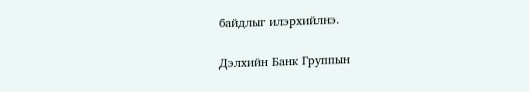байдлыг илэрхийлнэ.

Дэлхийн Банк Группын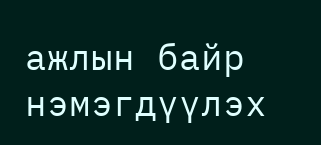ажлын байр нэмэгдүүлэх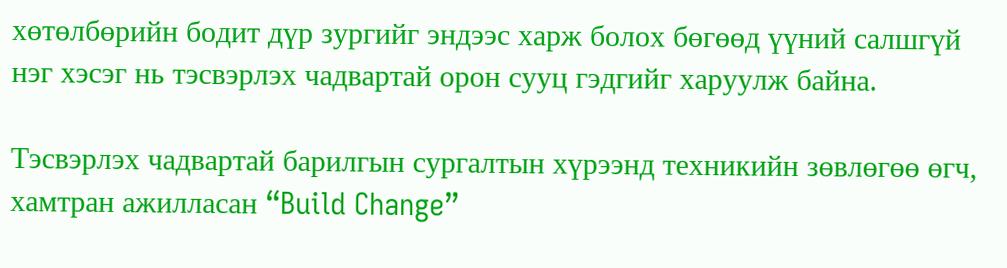хөтөлбөрийн бодит дүр зургийг эндээс харж болох бөгөөд үүний салшгүй нэг хэсэг нь тэсвэрлэх чадвартай орон сууц гэдгийг харуулж байна.

Тэсвэрлэх чадвартай барилгын сургалтын хүрээнд техникийн зөвлөгөө өгч, хамтран ажилласан “Build Change”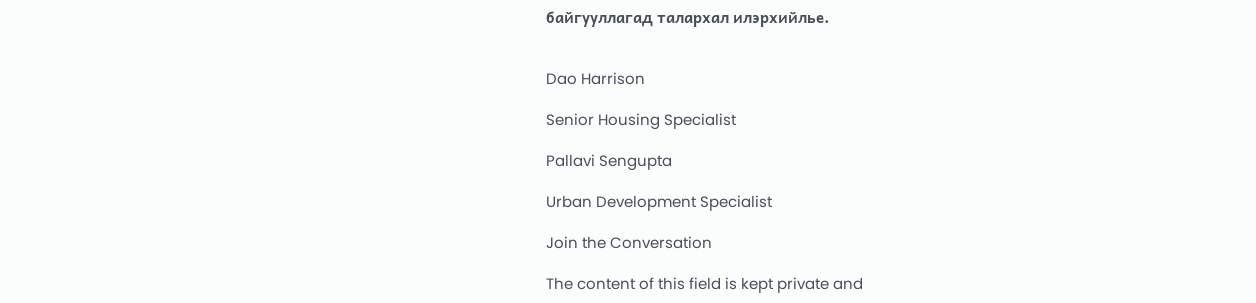байгууллагад талархал илэрхийлье.


Dao Harrison

Senior Housing Specialist

Pallavi Sengupta

Urban Development Specialist

Join the Conversation

The content of this field is kept private and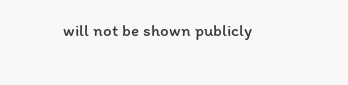will not be shown publicly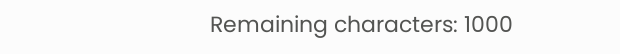Remaining characters: 1000